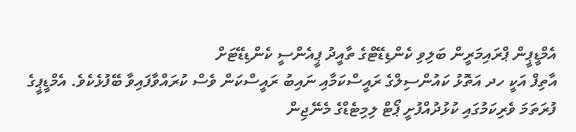އެމްޑީޕީން ޕްރައިމަރީން ބަލިވި ކެންޑިޑޭޓްގެ ތާއީދު ޕީއެންސީ ކެންޑިޑޭޓަށް
އާތިފް އަކީ ހދ އަތޮޅު ކައުންސިލްގެ ރައީސްކަމާއި ނައިބު ރައީސްކަން ވެސް ކުރައްވާފައިވާ ބޭފުޅެކެވެ. އެމްޑީޕީގެ ފުރަތަމަ ވެރިކަމުގައި ކުޅުދުއްފުށީ ޕޯޓް ލިމިޓެޑްގެ މެނޭޖިން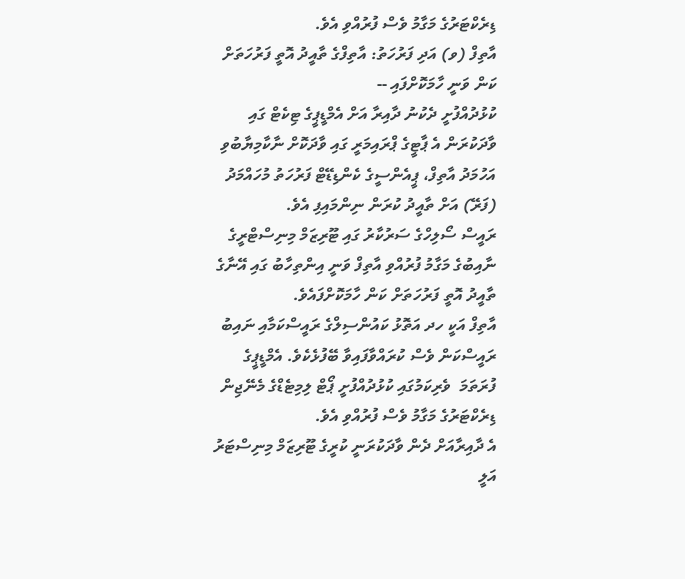ޑިރެކްޓަރުގެ މަގާމު ވެސް ފުރުއްވި އެވެ.
އާތިފް (ވ) އަދި ފަރުހަތު: އާތިފްގެ ތާއީދު އޮތީ ފަރުހަތަށް ކަން ވަނީ ހާމަކޮށްފައި --
ކުޅުދުއްފުށީ ދެކުނު ދާއިރާ އަށް އެމްޑީޕީގެ ޓިކެޓް ގައި ވާދަކުރަން އެ ޕާޓީގެ ޕްރައިމަރީ ގައި ވާދަކޮށް ނާކާމިޔާބުވި އަހުމަދު އާތިފް، ޕީއެންސީގެ ކެންޑިޑޭޓް ފަރުހަތު މުހައްމަދު (ފަރޭ) އަށް ތާއީދު ކުރަން ނިންމައިފި އެވެ.
ރައީސް ސޯލިހްގެ ސަރުކާރު ގައި ޓޫރިޒަމް މިނިސްޓްރީގެ ނާއިބުގެ މަގާމު ފުރުއްވި އާތިފް ވަނީ އިންތިހާބު ގައި އޭނާގެ ތާއީދު އޮތީ ފަރުހަތަށް ކަން ހާމަކޮށްފައެވެ.
އާތިފް އަކީ ހދ އަތޮޅު ކައުންސިލްގެ ރައީސްކަމާއި ނައިބު ރައީސްކަން ވެސް ކުރައްވާފައިވާ ބޭފުޅެކެވެ. އެމްޑީޕީގެ ފުރަތަމަ  ވެރިކަމުގައި ކުޅުދުއްފުށީ ޕޯޓް ލިމިޓެޑްގެ މެނޭޖިން ޑިރެކްޓަރުގެ މަގާމު ވެސް ފުރުއްވި އެވެ.
އެ ދާއިރާއަށް ދެން ވާދަކުރަނީ ކުރީގެ ޓޫރިޒަމް މިނިސްޓަރު އަލީ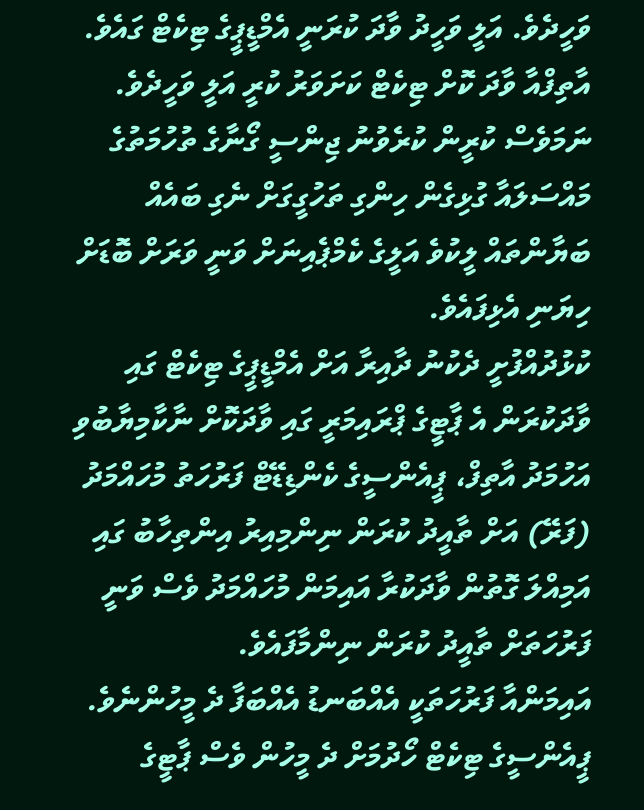ވަހީދެވެ. އަލީ ވަހީދު ވާދަ ކުރަނީ އެމްޑީޕީގެ ޓިކެޓް ގައެވެ. އާތިފްއާ ވާދަ ކޮށް ޓިކެޓް ކަށަވަރު ކުރީ އަލީ ވަހީދެވެ. ނަމަވެސް ކުރީން ކުރެވުނު ޖިންސީ ގޯނާގެ ތުހުމަތުގެ މައްސަލައާ ގުޅިގެން ހިންގި ތަހުގީގަށް ނެގި ބައެއް ބަޔާންތައް ލީކުވެ އަލީގެ ކެމްޕެއިނަށް ވަނީ ވަރަށް ބޮޑަށް ހިޔަނި އެޅިފައެވެ.
ކުޅުދުއްފުށީ ދެކުނު ދާއިރާ އަށް އެމްޑީޕީގެ ޓިކެޓް ގައި ވާދަކުރަން އެ ޕާޓީގެ ޕްރައިމަރީ ގައި ވާދަކޮށް ނާކާމިޔާބުވި އަހުމަދު އާތިފް، ޕީއެންސީގެ ކެންޑިޑޭޓް ފަރުހަތު މުހައްމަދު (ފަރޭ) އަށް ތާއީދު ކުރަން ނިންމިއިރު އިންތިހާބު ގައި އަމިއްލަ ގޮތުން ވާދަކުރާ އައިމަން މުހައްމަދު ވެސް ވަނީ ފަރުހަތަށް ތާއީދު ކުރަން ނިންމާފައެވެ.
އައިމަންއާ ފަރުހަތަކީ އެއްބަނޑު އެއްބަފާ ދެ މީހުންނެވެ. ޕީއެންސީގެ ޓިކެޓް ހޯދުމަށް ދެ މީހުން ވެސް ޕާޓީގެ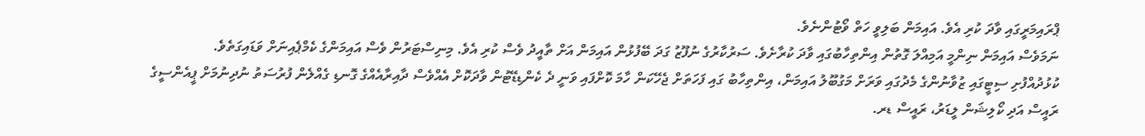ޕްރައިމަރީގައި ވާދަ ކުރި އެވެ. އައިމަން ބަލިވީ ހަތް ވޯޓުންނެވެ.
ނަމަވެސް އައިމަން ނިންމީ އަމިއްލަ ގޮތުން އިންތިހާބުގައި ވާދަ ކުރާށެވެ. ސަރުކާރުގެ ނުފޫޒު ގަދަ ބޭފުޅުން އައިމަން އަށް ތާއީދު ވެސް ކުރި އެވެ. މިނިސްޓަރުން ވެސް އައިމަންގެ ކެމްޕެއިނަށް ވަޑައިގަތެވެ.
ކުޅުދުއްފުށި ސިޓީގައި ޒުވާނުންގެ މެދުގައި ވަރަށް މަގުބޫލު އައިމަން، އިންތިހާބު ގައި ފަހަތަށް ޖެހޭކަން ހާމަ ކޮށްފައި ވަނީ ދެ ކެންޑިޑޭޓުން ވާދަކޮށް އެއްވެސް ދާއިރާއެއްގެ ގޮނޑި ގެއްލެން ފުރުސަތު ނުދިނުމަށް ޕީއެންސީގެ ރައީސް އަދި ކޯލިޝަން ލީޑަރު، ރައީސް ޑރ.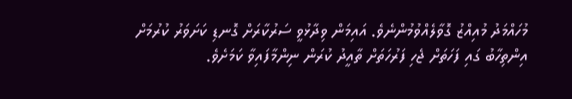މުހައްމަދު މުއިއްޒު ގޮވާލެއްވުމުންނެވެ. އައިމަން ވިދާޅުވީ ސަރުކާރަށް ގޮނޑި ކަށަވަރު ކުރުމަށް އިންތިހާބު ގައި ފަހަތަށް ޖެހި ފަރުހަތަށް ތާއީދު ކުރަން ނިންމާފައިވާ ކަމަށެވެ.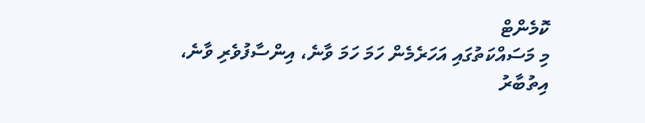ކޮމެންޓް
މި މަސައްކަތުގައި އަހަރެމެން ހަމަ ހަމަ ވާނެ، އިންސާފުވެރި ވާނެ، އިތުބާރު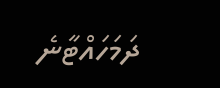ދަމަހައްޓާނެ